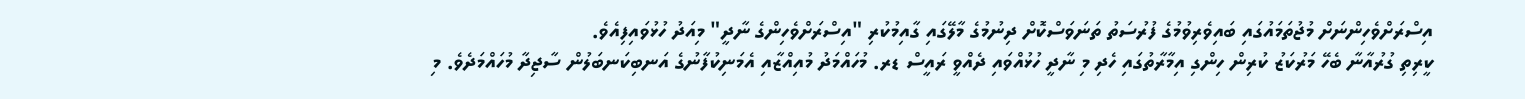އިސްރަށްވެހިންނަށް މުޖުތަމައުގައި ބައިވެރިވުމުގެ ފުރުސަތު ތަނަވަސްކޮށް ދިނުމުގެ މާލޭގައި ގާއިމުކުރި "އިސްރަށްވެހިންގެ ނާދީ" މިއަދު ހުޅުވައިފިއެވެ.
ކީރިތި ގުރުއާނާ ބެހޭ މަރުކަޒު ކުރިން ހިންގި އިމާރާތުގައި ހެދި މި ނާދީ ހުޅުއްވައި ދެއްވީ ރައީސް ޑރ. މުހައްމަދު މުއިއްޒާއި އެމަނިކުފާނުގެ އަނބިކަނބަލުން ސާޖިދާ މުހައްމަދެވެ. މި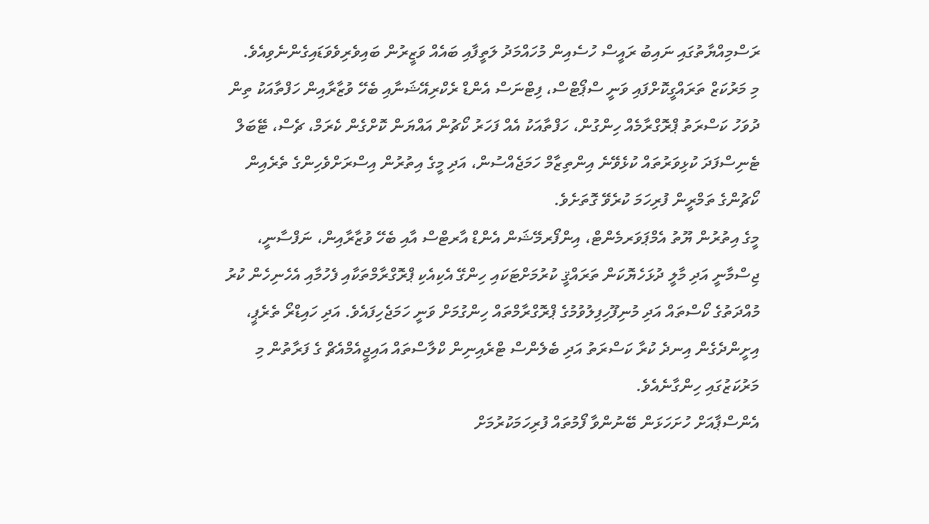ރަސްމިއްޔާތުގައި ނައިބު ރައީސް ހުސެއިން މުހައްމަދު ލަތީފާއި ބައެއް ވަޒީރުން ބައިވެރިވެވަޑައިގެންނެވިއެވެ.
މި މަރުކަޒް ތަރައްގީކޮށްފައި ވަނީ ސްޕޯޓްސް، ފިޓްނަސް އެންޑް ރެކްރިއޭޝަނާއި ބެހޭ ވުޒާރާއިން ހަފްތާއަކު ތިން ދުވަހު ކަސްރަތު ޕްރޮގްރާމެއް ހިންގުން، ހަފްތާއަކު އެއް ފަހަރު ކޯޗުން އައްޔަން ކޮށްގެން ކެރަމް، ޗެސް، ޓޭބަލް ޓެނިސްފަދަ ކުޅިވަރުތައް ކުޅެވޭނެ އިންތިޒާމް ހަމަޖެއްސުން، އަދި މީގެ އިތުރުން އިސްރަށްވެހިންގެ ތެރެއިން ކޯޗުންގެ ތަމްރީން ފުރިހަމަ ކުރެވޭ ގޮތަށެވެ.
މީގެ އިތުރުން ޔޫތު އެމްޕަވަރމެންޓް، އިންފޯރމޭޝަން އެންޑް އާރޓްސް އާއި ބެހޭ ވުޒާރާއިން، ނަފްސާނީ، ޖިސްމާނީ އަދި މާލީ ދުޅަހެޔޮކަން ތަރައްޤީ ކުރުމަށްޓަކައި ހިންގޭ އެކިއެކި ޕްރޮގްރާމްތަކާއި ފެހުމާއި އެހެނިހެން ކުރު މުއްދަތުގެ ކޯސްތައް އަދި މުނިފޫހިފިލުވުމުގެ ޕްރޮގްރާމްތައް ހިންގުމަށް ވަނީ ހަމަޖެހިފައެވެ. އަދި ހައިޑްރޯ ތެރެޕީ، އިށީންދެގެން އިނދެ ކުރާ ކަސްރަތު އަދި ބެލެންސް ޓްރެއިނިން ކްލާސްތައް އައިޖީއެމްއެޗް ގެ ފަރާތުން މި މަރުކަޒުގައި ހިންގާނެއެވެ.
އެންސްޕާއަށް ހުށަހަޅަން ބޭނުންވާ ފޯމުތައް ފުރިހަމަކުރުމަށް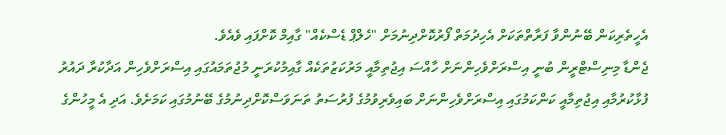އެހީތެރިކަން ބޭނުންވާ ފަރާތްތަކަށް އެހިދުމަތް ފޯރުކޮށްދިނުމަށް "ހެލްޕް ޑެސްކެއް" ގާއިމް ކޮށްފައި ވެއެވެ.
ޖެންޑާ މިނިސްޓްރީން ބުނީ އިސްރަށްވެހިންނަށް ހާއްސަ އިޖުތިމާއީ މަރުކަޒުތަކެއް ގާއިމުކުރަނީ މުޖުތަމައުގައި އިސްރަށްވެހިން އަދާކުރާ ދައުރު ފުޅާކުރުމާއި އިޖުތިމާއީ ކަންކަމުގައި އިސްރަށްވެހިންނަށް ބައިވެރިވުމުގެ ފުރުސަތު ތަނަވަސްކޮށްދިނުމުގެ ބޭނުމުގައި ކަމަށެވެ. އަދި އެ މީހުންގެ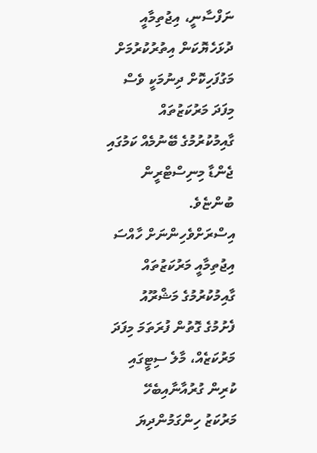ނަފްސާނީ، އިޖުތިމާއީ ދުޅަހެޔޮކަން އިތުރުކުރުމަށް މަގުފަހިކޮށް ދިނުމަކީ ވެސް މިފަދަ މަރުކަޒުތައް ގާއިމުކުރުމުގެ ބޭނުމެއް ކަމުގައި ޖެންޑާ މިނިސްޓްރީން ބުންޏެވެ.
އިސްރަށްވެހިންނަށް ހާއްސަ އިޖުތިމާއީ މަރުކަޒުތައް ގާއިމުކުރުމުގެ މަޝްރޫއު ފެށުމުގެ ގޮތުން ފުރަތަމަ މިފަދަ މަރުކަޒެއް، މާލެ ސިޓީގައި ކުރިން ގުރުއާނާއިބެހޭ މަރުކަޒު ހިންގަމުންދިޔަ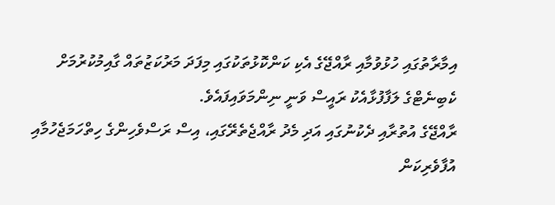އިމާރާތުގައި ހުޅުވުމާއި ރާއްޖޭގެ އެކި ކަންކޮޅުތަކުގައި މިފަދަ މަރުކަޒުތައް ގާއިމުކުރުމަށް ކެބިނެޓްގެ ލަފާފުޅާއެކު ރައީސް ވަނީ ނިންމަވައިފައެވެ.
ރާއްޖޭގެ އުތުރާއި ދެކުނުގައި އަދި މެދު ރާއްޖެތެރޭގައި، އިސް ރަސްވެހިންގެ ހިތްހަމަޖެހުމާއި އުފާވެރިކަން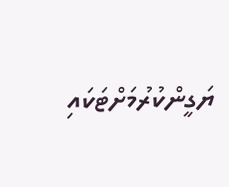ޔަގީންކުރުމަށްޓަކައި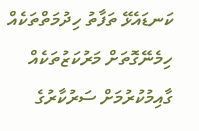ކަނޑައެޅޭ ތަފާތު ހިދުމަތްތަކެއް ހިމެނޭގޮތަށް މަރުކަޒުތަކެއް ގާއިމުކުރުމަށް ސަރުކާރުގެ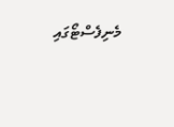މެނިފެސްޓޯގައި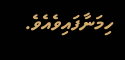ހިމަނާފައިވެއެވެ.